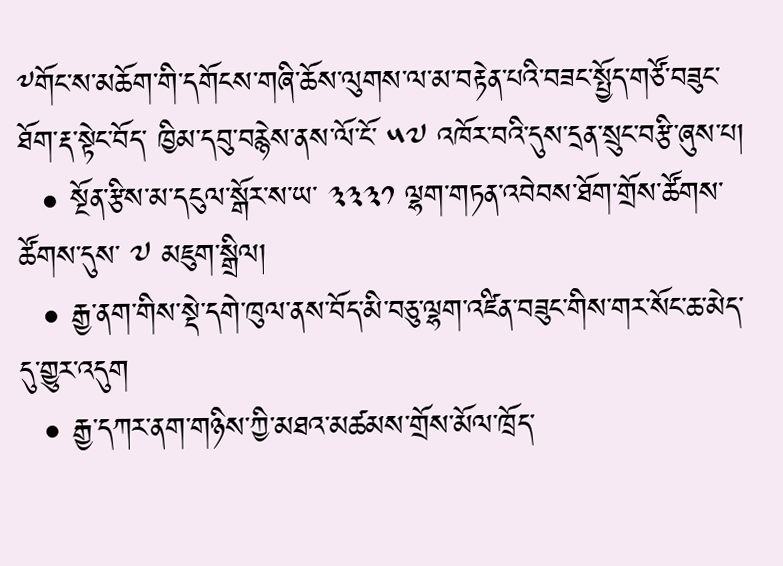༸གོང་ས་མཆོག་གི་དགོངས་གཞི་ཆོས་ལུགས་ལ་མ་བརྟེན་པའི་བཟང་སྤྱོད་གཙོ་བཟུང་ཐོག་རྡ་སྟེང་བོད་ ཁྱིམ་དབུ་བརྙེས་ནས་ལོ་ངོ་ ༥༧ འཁོར་བའི་དུས་དྲན་སྲུང་བརྩི་ཞུས་པ།
  • སྔོན་རྩིས་མ་དངུལ་སྒོར་ས་ཡ་ ༣༣༣༡ ལྷག་གཏན་འབེབས་ཐོག་གྲོས་ཚོགས་ཚོགས་དུས་ ༧ མཇུག་སྒྲིལ།
  • རྒྱ་ནག་གིས་སྡེ་དགེ་ཁུལ་ནས་བོད་མི་བཅུ་ལྷག་འཛིན་བཟུང་གིས་གར་སོང་ཆ་མེད་དུ་གྱུར་འདུག
  • རྒྱ་དཀར་ནག་གཉིས་ཀྱི་མཐའ་མཚམས་གྲོས་མོལ་ཁྲོད་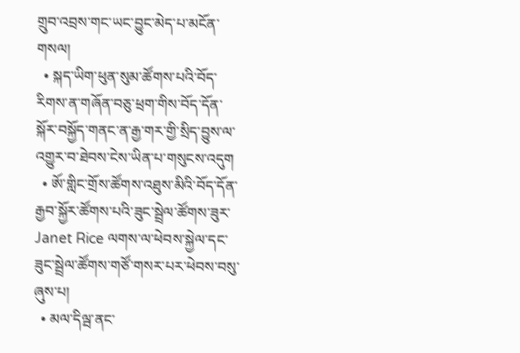གྲུབ་འབྲས་གང་ཡང་བྱུང་མེད་པ་མངོན་གསལ།
  • སྐད་ཡིག་ཕུན་སུམ་ཚོགས་པའི་བོད་རིགས་ན་གཞོན་བཅུ་ཕྲག་གིས་བོད་དོན་སྐོར་བསྐྱོད་གནང་ན་རྒྱ་གར་གྱི་སྲིད་བྱུས་ལ་འགྱུར་བ་ཐེབས་ངེས་ཡིན་པ་གསུངས་འདུག
  • ཨོ་གླིང་གྲོས་ཚོགས་འཐུས་མིའི་བོད་དོན་རྒྱབ་སྐྱོར་ཚོགས་པའི་ཟུང་སྦྲེལ་ཚོགས་ཟུར་ Janet Rice ལགས་ལ་ཕེབས་སྐྱེལ་དང་ཟུང་སྦྲེལ་ཚོགས་གཙོ་གསར་པར་ཕེབས་བསུ་ཞུས་པ།
  • མལ་དིལྦ་ནང་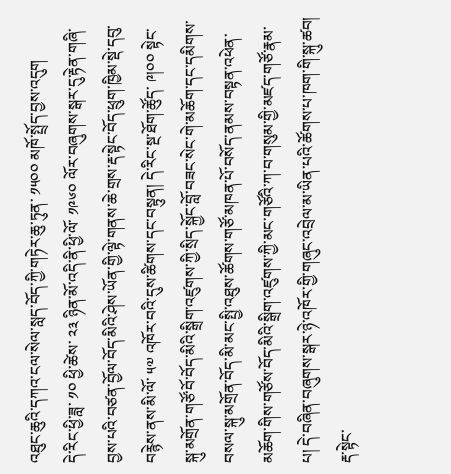འཐུང་ཆུའི་དཀའ་ངལ་སེལ་སླད་བོད་ཀྱི་གཏེར་ཆུ་ཏུན་ ༡༥༠༠ མཁོ་སྤྲོད་བྱས་འདུག
དེ་རིང་ཕྱི་ཟླ་ ༡༠ ཕྱི་ཚེས་ ༢༣ ཉིན་མོ་འདི་ནི་ཕྱི་ལོ་ ༡༩༦༠ ལོར་བཞུགས་སྒར་དུ་རྟེན་གཞི་བྱས་པའི་བཙན་བྱོལ་བོད་མིའི་ཤེས་ཡོན་གྱི་ལྟེ་གནས་ཆེ་གྲས་རྡ་སྟེང་བོད་ཕྲུག་ཁྱིམ་སྡེ་དབུ་བརྙེས་ནས་མི་ལོ་ ༥༧ འཁོར་བའི་དུས་ཚིགས་དང་བསྟུན། དེ་རིང་སྔ་ཐོག་ཚོུད་ ༩།༠༠ སྟེང་སྐུ་མགྲོན་གཙོ་བོ་བོད་མིའི་སྒྲིག་འཛུགས་ཀྱི་སྲིད་སྐྱོང་བློ་བཟང་སེང་གེ་མཆོག་དང་དམིགས་བསལ་སྐུ་མགྲོན་བོད་མི་མང་སྤྱི་འཐུས་ཚོགས་གཙོ་མཁན་པོ་བསོད་ནམས་བསྟན་འཕེན་མཆོག་གིས་གཙོས་བོད་མིའི་སྒྲིག་འཛུགས་ཀྱི་མང་གཙོའི་ཀ་བ་གསུམ་གྱི་མཛད་གཙོ་རྣམ་པ། དེ་བཞིན་བཞུགས་སྒར་ཉེ་འཁོར་གྱི་གཞུང་འབྲེལ་མ་ཡིན་པའི་ཚོགས་པ་ཁག་གི་སྐུ་ཚབ། རྡ་སྟེང་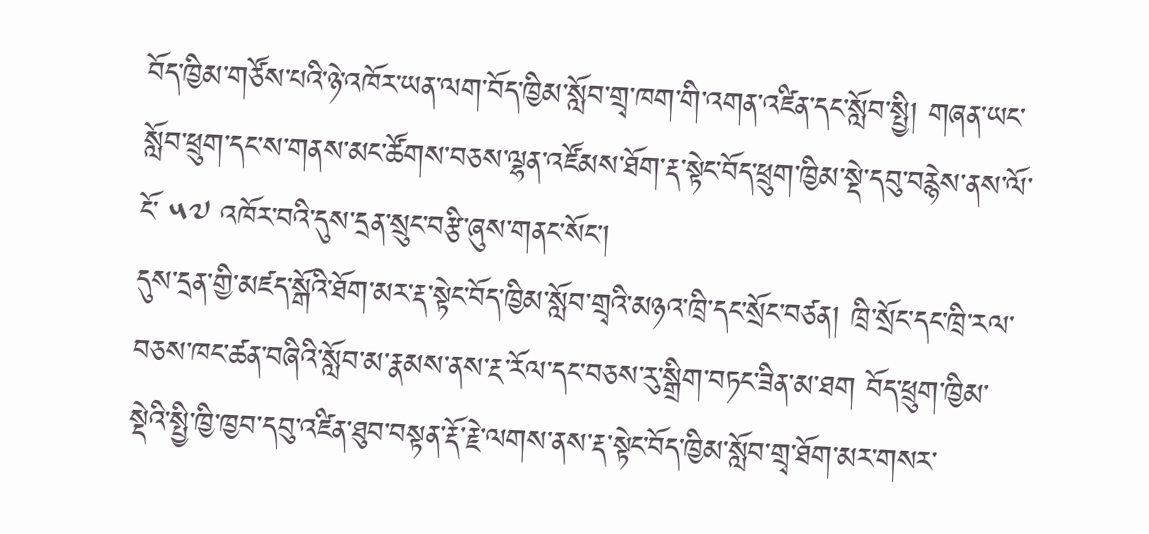བོད་ཁྱིམ་གཙོས་པའི་ཉེ་འཁོར་ཡན་ལག་བོད་ཁྱིམ་སློབ་གྲྭ་ཁག་གི་འགན་འཛིན་དང་སློབ་སྤྱི། གཞན་ཡང་སློབ་ཕྲུག་དང་ས་གནས་མང་ཚོགས་བཅས་ལྷན་འཛོམས་ཐོག་རྡ་སྟེང་བོད་ཕྲུག་ཁྱིམ་སྡེ་དབུ་བརྙེས་ནས་ལོ་ངོ་ ༥༧ འཁོར་བའི་དུས་དྲན་སྲུང་བརྩི་ཞུས་གནང་སོང་།
དུས་དྲན་གྱི་མཛད་སྒོའི་ཐོག་མར་རྡ་སྟེང་བོད་ཁྱིམ་སློབ་གྲྭའི་མཉའ་ཁྲི་དང་སྲོང་བཙན། ཁྲི་སྲོང་དང་ཁྲི་རལ་བཅས་ཁང་ཚན་བཞིའི་སློབ་མ་རྣམས་ནས་རྔ་རོལ་དང་བཅས་རུ་སྒྲིག་བཏང་ཟིན་མ་ཐག བོད་ཕྲུག་ཁྱིམ་སྡེའི་སྤྱི་ཁྱི་ཁྱབ་དབུ་འཛིན་ཐུབ་བསྟན་རྡོ་རྗེ་ལགས་ནས་རྡ་སྟེང་བོད་ཁྱིམ་སློབ་གྲྭ་ཐོག་མར་གསར་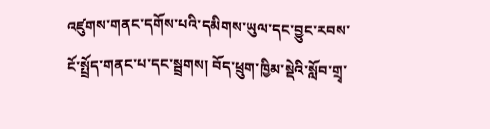འཛུགས་གནང་དགོས་པའི་དམིགས་ཡུལ་དང་བྱུང་རབས་ངོ་སྤྲོད་གནང་པ་དང་སྦྲགས། བོད་ཕྲུག་ཁྱིམ་སྡེའི་སློབ་གྲྭ་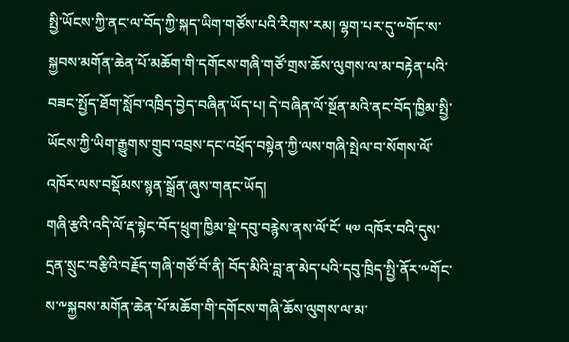སྤྱི་ཡོངས་ཀྱི་ནང་ལ་བོད་ཀྱི་སྐད་ཡིག་གཙོས་པའི་རིགས་རམ། ལྷག་པར་དུ་༸གོང་ས་སྐྱབས་མགོན་ཆེན་པོ་མཆོག་གི་དགོངས་གཞི་གཙོ་གྲས་ཆོས་ལུགས་ལ་མ་བརྟེན་པའི་བཟང་སྤྱོད་ཐོག་སློབ་འཁྲིད་བྱེད་བཞིན་ཡོད་པ། དེ་བཞིན་ལོ་སྔོན་མའི་ནང་བོད་ཁྱིམ་སྤྱི་ཡོངས་ཀྱི་ཡིག་རྒྱུགས་གྲུབ་འབྲས་དང་འཕྲོད་བསྟེན་ཀྱི་ལས་གཞི་སྤེལ་བ་སོགས་ལོ་འཁོར་ལས་བསྡོམས་སྙན་སྒྲོན་ཞུས་གནང་ཡོད།
གཞི་རྩའི་འདི་ལོ་རྡ་སྟེང་བོད་ཕྲུག་ཁྱིམ་སྡེ་དབུ་བརྙེས་ནས་ལོ་ངོ་ ༥༧ འཁོར་བའི་དུས་དྲན་སྲུང་བརྩིའི་བརྗོད་གཞི་གཙོ་བོ་ནི། བོད་མིའི་བླ་ན་མེད་པའི་དབུ་ཁྲིད་སྤྱི་ནོར་༸གོང་ས་༸སྐྱབས་མགོན་ཆེན་པོ་མཆོག་གི་དགོངས་གཞི་ཆོས་ལུགས་ལ་མ་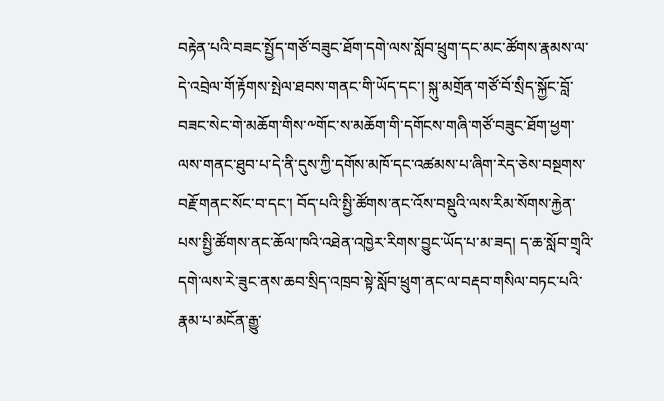བརྟེན་པའི་བཟང་སྤྱོད་གཙོ་བཟུང་ཐོག་དགེ་ལས་སློབ་ཕྲུག་དང་མང་ཚོགས་རྣམས་ལ་དེ་འབྲེལ་གོ་རྟོགས་སྤེལ་ཐབས་གནང་གི་ཡོད་དང་། སྐུ་མགྲོན་གཙོ་བོ་སྲིད་སྐྱོང་བློ་བཟང་སེང་གེ་མཆོག་གིས་༸གོང་ས་མཆོག་གི་དགོངས་གཞི་གཙོ་བཟུང་ཐོག་ཕྱག་ལས་གནང་ཐུབ་པ་དེ་ནི་དུས་ཀྱི་དགོས་མཁོ་དང་འཚམས་པ་ཞིག་རེད་ཅེས་བསྔགས་བརྗོ་གནང་སོང་བ་དང་། བོད་པའི་སྤྱི་ཚོགས་ནང་འོས་བསྡུའི་ལས་རིམ་སོགས་རྐྱེན་པས་སྤྱི་ཚོགས་ནང་ཆོལ་ཁའི་འཐེན་འཁྱེར་རིགས་བྱུང་ཡོད་པ་མ་ཟད། ད་ཆ་སློབ་གྲྭའི་དགེ་ལས་རེ་ཟུང་ནས་ཆབ་སྲིད་འཁྲབ་སྟེ་སློབ་ཕྲུག་ནང་ལ་བརྡབ་གསིལ་བཏང་པའི་རྣམ་པ་མངོན་རྒྱུ་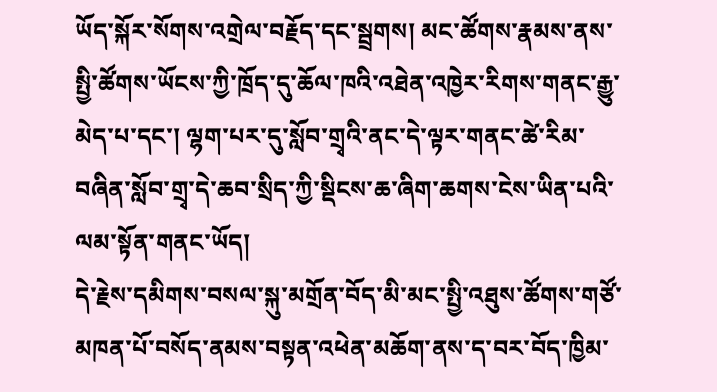ཡོད་སྐོར་སོགས་འགྲེལ་བརྗོད་དང་སྦྲགས། མང་ཚོགས་རྣམས་ནས་སྤྱི་ཚོགས་ཡོངས་ཀྱི་ཁྲོད་དུ་ཆོལ་ཁའི་འཐེན་འཁྱེར་རིགས་གནང་རྒྱུ་མེད་པ་དང་། ལྷག་པར་དུ་སློབ་གྲྭའི་ནང་དེ་ལྟར་གནང་ཚེ་རིམ་བཞིན་སློབ་གྲྭ་དེ་ཆབ་སྲིད་ཀྱི་སྡིངས་ཆ་ཞིག་ཆགས་ངེས་ཡིན་པའི་ལམ་སྟོན་གནང་ཡོད།
དེ་རྗེས་དམིགས་བསལ་སྐུ་མགྲོན་བོད་མི་མང་སྤྱི་འཐུས་ཚོགས་གཙོ་མཁན་པོ་བསོད་ནམས་བསྟན་འཕེན་མཆོག་ནས་ད་བར་བོད་ཁྱིམ་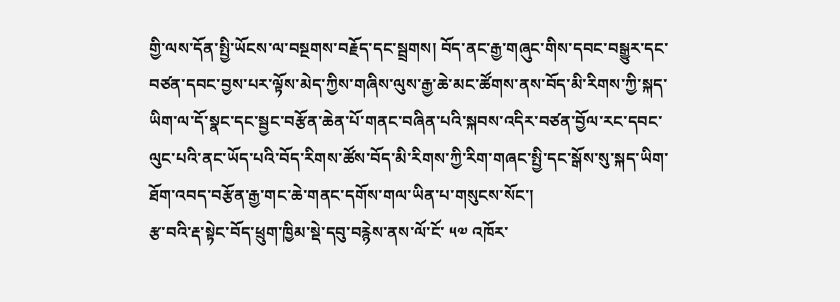གྱི་ལས་དོན་སྤྱི་ཡོངས་ལ་བསྔགས་བརྗོད་དང་སྦྲགས། བོད་ནང་རྒྱ་གཞུང་གིས་དབང་བསྒྱུར་དང་བཙན་དབང་བྱས་པར་ལྟོས་མེད་ཀྱིས་གཞིས་ལུས་རྒྱ་ཆེ་མང་ཚོགས་ནས་བོད་མི་རིགས་ཀྱི་སྐད་ཡིག་ལ་དོ་སྣང་དང་སྦྱང་བརྩོན་ཆེན་པོ་གནང་བཞིན་པའི་སྐབས་འདིར་བཙན་བྱོལ་རང་དབང་ལུང་པའི་ནང་ཡོད་པའི་བོད་རིགས་ཚོས་བོད་མི་རིགས་ཀྱི་རིག་གཞང་སྤྱི་དང་སྒོས་སུ་སྐད་ཡིག་ཐོག་འབད་བརྩོན་རྒྱ་གང་ཆེ་གནང་དགོས་གལ་ཡིན་པ་གསུངས་སོང་།
རྩ་བའི་རྡ་སྟེང་བོད་ཕྲུག་ཁྱིམ་སྡེ་དབུ་བརྙེས་ནས་ལོ་ངོ་ ༥༧ འཁོར་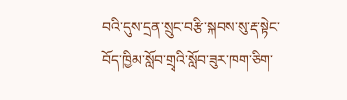བའི་དུས་དྲན་སྲུང་བརྩི་སྐབས་སུ་རྡ་སྟེང་བོད་ཁྱིམ་སློབ་གྲྭའི་སློབ་ཟུར་ཁག་ཅིག་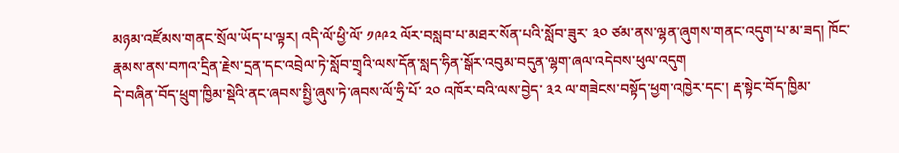མཉམ་འཛོམས་གནང་སྲོལ་ཡོད་པ་ལྟར། འདི་ལོ་ཕྱི་ལོ་ ༡༩༩༢ ལོར་བསླབ་པ་མཐར་སོན་པའི་སློབ་ཟུར་ ༣༠ ཙམ་ནས་ལྷན་ཞུགས་གནང་འདུག་པ་མ་ཟད། ཁོང་རྣམས་ནས་བཀའ་དྲིན་རྗེས་དྲན་དང་འབྲེལ་ཏེ་སློབ་གྲྭའི་ལས་དོན་སླད་ཧིན་སྒོར་འབུམ་བདུན་ལྷག་ཞལ་འདེབས་ཕུལ་འདུག
དེ་བཞིན་བོད་ཕྲུག་ཁྱིམ་སྡེའི་ནང་ཞབས་སྤྱི་ཞུས་ཏེ་ཞབས་ལོ་ཧྲི་པོ་ ༢༠ འཁོར་བའི་ལས་བྱེད་ ༣༢ ལ་གཟེངས་བསྟོད་ཕྱག་འཁྱེར་དང་། རྡ་སྟེང་བོད་ཁྱིམ་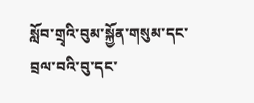སློབ་གྲྭའི་བུམ་སྐྱོན་གསུམ་དང་བྲལ་བའི་བུ་དང་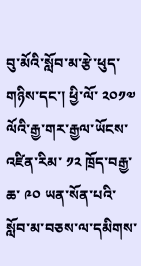བུ་མོའི་སློབ་མ་རྩེ་ཕུད་གཉིས་དང་། ཕྱི་ལོ་ ༢༠༡༧ ལོའི་རྒྱ་གར་རྒྱལ་ཡོངས་འཛིན་རིམ་ ༡༢ ཁྲོད་བརྒྱ་ཆ་ ༩༠ ཡན་སོན་པའི་སློབ་མ་བཅས་ལ་དམིགས་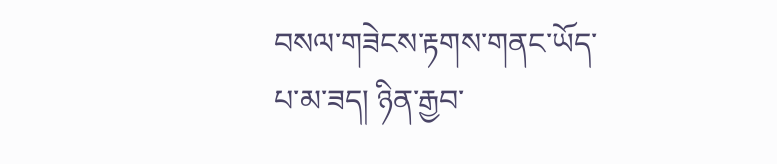བསལ་གཟེངས་རྟགས་གནང་ཡོད་པ་མ་ཟད། ཉིན་རྒྱབ་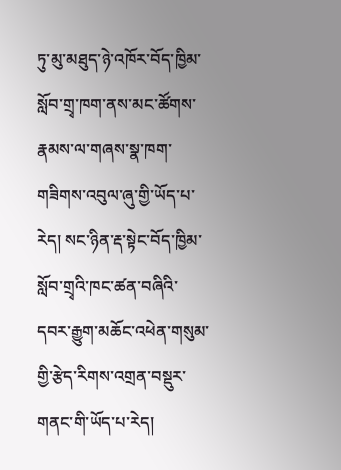ཏུ་མུ་མཐུད་ཉེ་འཁོར་བོད་ཁྱིམ་སློབ་གྲྭ་ཁག་ནས་མང་ཚོགས་རྣམས་ལ་གཞས་སྣ་ཁག་གཟིགས་འབུལ་ཞུ་གྱི་ཡོད་པ་རེད། སང་ཉིན་རྡ་སྟེང་བོད་ཁྱིམ་སློབ་གྲྭའི་ཁང་ཚན་བཞིའི་དབར་རྒྱུག་མཆོང་འཕེན་གསུམ་གྱི་རྩེད་རིགས་འགྲན་བསྡུར་གནང་གི་ཡོད་པ་རེད།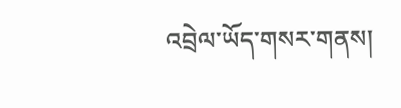འབྲེལ་ཡོད་གསར་གནས།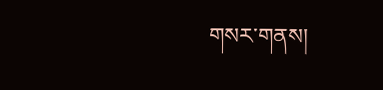གསར་གནས།